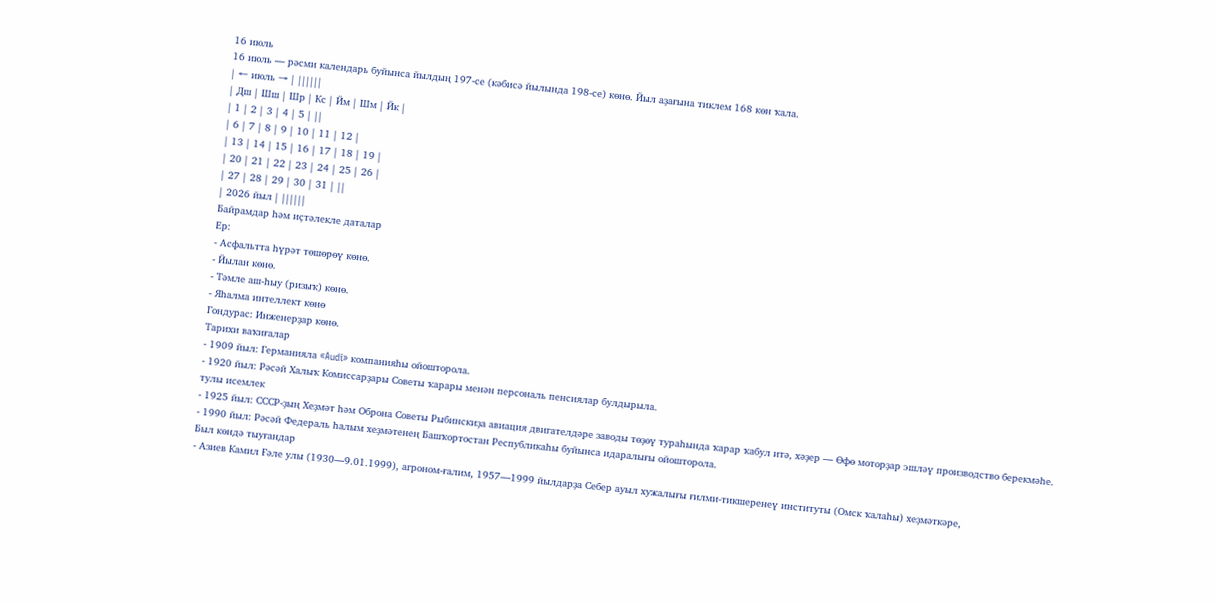16 июль
16 июль — рәсми календарь буйынса йылдың 197-се (кәбисә йылында 198-се) көнө. Йыл аҙағына тиклем 168 көн ҡала.
| ← июль → | ||||||
| Дш | Шш | Шр | Кс | Йм | Шм | Йк |
| 1 | 2 | 3 | 4 | 5 | ||
| 6 | 7 | 8 | 9 | 10 | 11 | 12 |
| 13 | 14 | 15 | 16 | 17 | 18 | 19 |
| 20 | 21 | 22 | 23 | 24 | 25 | 26 |
| 27 | 28 | 29 | 30 | 31 | ||
| 2026 йыл | ||||||
Байрамдар һәм иҫтәлекле даталар
Ер:
- Асфальтта һүрәт төшөрөү көнө.
- Йылан көнө.
- Тәмле аш-һыу (ризыҡ) көнө.
- Яһалма интеллект көнө
Гондурас: Инженерҙар көнө.
Тарихи ваҡиғалар
- 1909 йыл: Германияла «Audi» компанияһы ойошторола.
- 1920 йыл: Рәсәй Халыҡ Комиссарҙары Советы ҡарары менән персональ пенсиялар булдырыла.
тулы исемлек
- 1925 йыл: СССР-ҙың Хеҙмәт һәм Оброна Советы Рыбинскиҙа авиация двигателдәре заводы төҙөү тураһында ҡарар ҡабул итә, хәҙер — Өфө моторҙар эшләү производство берекмәһе.
- 1990 йыл: Рәсәй Федераль һалым хеҙмәтенең Башҡортостан Республикаһы буйынса идаралығы ойошторола.
Был көндә тыуғандар
- Азиев Камил Ғәле улы (1930—9.01.1999), агроном-ғалим, 1957—1999 йылдарҙа Себер ауыл хужалығы ғилми-тикшеренеү институты (Омск ҡалаһы) хеҙмәткәре,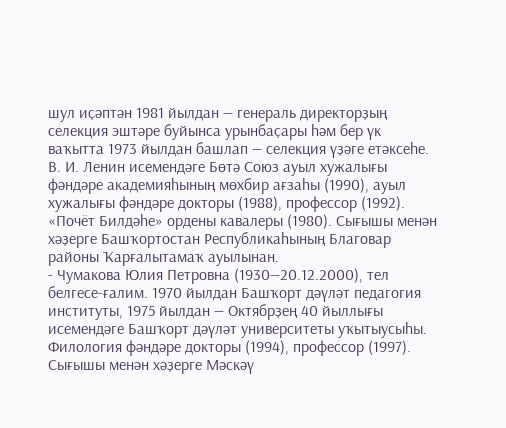шул иҫәптән 1981 йылдан — генераль директорҙың селекция эштәре буйынса урынбаҫары һәм бер үк ваҡытта 1973 йылдан башлап — селекция үҙәге етәксеһе. В. И. Ленин исемендәге Бөтә Союз ауыл хужалығы фәндәре академияһының мөхбир ағзаһы (1990), ауыл хужалығы фәндәре докторы (1988), профессор (1992). «Почёт Билдәһе» ордены кавалеры (1980). Сығышы менән хәҙерге Башҡортостан Республикаһының Благовар районы Ҡарғалытамаҡ ауылынан.
- Чумакова Юлия Петровна (1930—20.12.2000), тел белгесе-ғалим. 1970 йылдан Башҡорт дәүләт педагогия институты, 1975 йылдан — Октябрҙең 40 йыллығы исемендәге Башҡорт дәүләт университеты уҡытыусыһы. Филология фәндәре докторы (1994), профессор (1997). Сығышы менән хәҙерге Мәскәү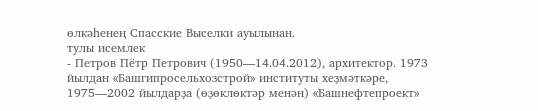өлкәһенең Спасские Выселки ауылынан.
тулы исемлек
- Петров Пётр Петрович (1950—14.04.2012), архитектор. 1973 йылдан «Башгипросельхозстрой» институты хеҙмәткәре, 1975—2002 йылдарҙа (өҙөклөктәр менән) «Башнефтепроект»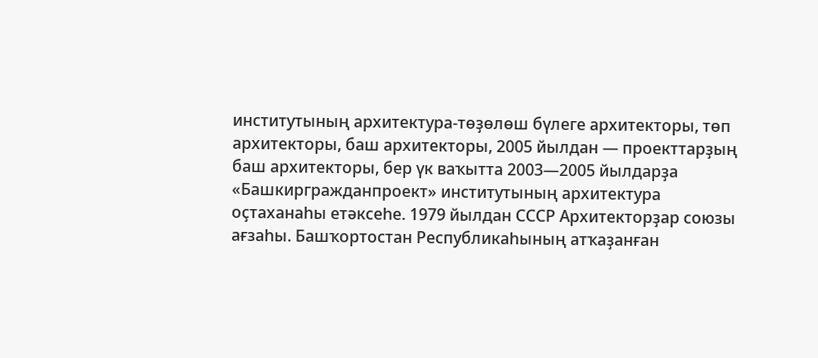институтының архитектура-төҙөлөш бүлеге архитекторы, төп архитекторы, баш архитекторы, 2005 йылдан — проекттарҙың баш архитекторы, бер үк ваҡытта 2003—2005 йылдарҙа «Башкиргражданпроект» институтының архитектура оҫтаханаһы етәксеһе. 1979 йылдан СССР Архитекторҙар союзы ағзаһы. Башҡортостан Республикаһының атҡаҙанған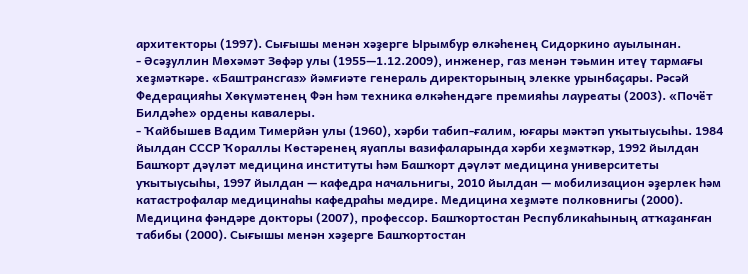архитекторы (1997). Сығышы менән хәҙерге Ырымбур өлкәһенең Сидоркино ауылынан.
- Әсәҙуллин Мөхәмәт Зөфәр улы (1955—1.12.2009), инженер, газ менән тәьмин итеү тармағы хеҙмәткәре. «Баштрансгаз» йәмғиәте генераль директорының элекке урынбаҫары. Рәсәй Федерацияһы Хөкүмәтенең Фән һәм техника өлкәһендәге премияһы лауреаты (2003). «Почёт Билдәһе» ордены кавалеры.
- Ҡайбышев Вадим Тимерйән улы (1960), хәрби табип-ғалим, юғары мәктәп уҡытыусыһы. 1984 йылдан СССР Ҡораллы Көстәренең яуаплы вазифаларында хәрби хеҙмәткәр, 1992 йылдан Башҡорт дәүләт медицина институты һәм Башҡорт дәүләт медицина университеты уҡытыусыһы, 1997 йылдан — кафедра начальнигы, 2010 йылдан — мобилизацион әҙерлек һәм катастрофалар медицинаһы кафедраһы мөдире. Медицина хеҙмәте полковнигы (2000). Медицина фәндәре докторы (2007), профессор. Башҡортостан Республикаһының атҡаҙанған табибы (2000). Сығышы менән хәҙерге Башҡортостан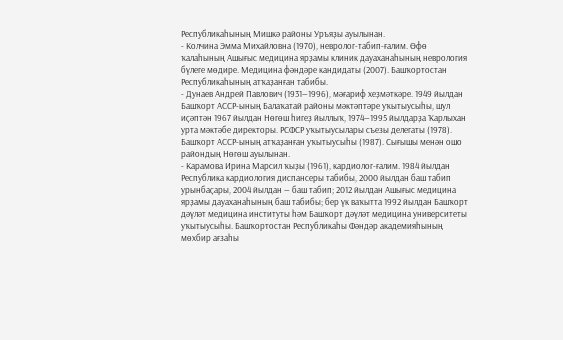Республикаһының Мишкә районы Уръяҙы ауылынан.
- Колчина Эмма Михайловна (1970), невролог-табип-ғалим. Өфө ҡалаһының Ашығыс медицина ярҙамы клиник дауаханаһының неврология бүлеге мөдире. Медицина фәндәре кандидаты (2007). Башҡортостан Республикаһының атҡаҙанған табибы.
- Дунаев Андрей Павлович (1931—1996), мәғариф хеҙмәткәре. 1949 йылдан Башҡорт АССР-ының Балаҡатай районы мәктәптәре уҡытыусыһы, шул иҫәптән 1967 йылдан Нөгөш һигеҙ йыллыҡ, 1974—1995 йылдарҙа Ҡарлыхан урта мәктәбе директоры. РСФСР уҡытыусылары съезы делегаты (1978). Башҡорт АССР-ының атҡаҙанған уҡытыусыһы (1987). Сығышы менән ошо райондың Нөгөш ауылынан.
- Карамова Ирина Марсил ҡыҙы (1961), кардиолог-ғалим. 1984 йылдан Республика кардиология диспансеры табибы, 2000 йылдан баш табип урынбаҫары, 2004 йылдан — баш табип; 2012 йылдан Ашығыс медицина ярҙамы дауаханаһының баш табибы; бер үк ваҡытта 1992 йылдан Башҡорт дәүләт медицина институты һәм Башҡорт дәүләт медицина университеты уҡытыусыһы. Башҡортостан Республикаһы Фәндәр академияһының мөхбир ағзаһы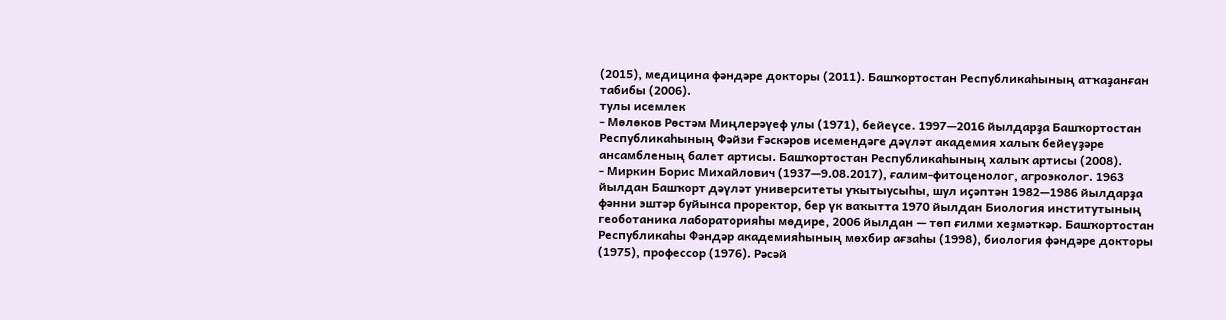(2015), медицина фәндәре докторы (2011). Башҡортостан Республикаһының атҡаҙанған табибы (2006).
тулы исемлек
- Мөлөков Рөстәм Миңлерәүеф улы (1971), бейеүсе. 1997—2016 йылдарҙа Башҡортостан Республикаһының Фәйзи Ғәскәров исемендәге дәүләт академия халыҡ бейеүҙәре ансамбленың балет артисы. Башҡортостан Республикаһының халыҡ артисы (2008).
- Миркин Борис Михайлович (1937—9.08.2017), ғалим-фитоценолог, агроэколог. 1963 йылдан Башҡорт дәүләт университеты уҡытыусыһы, шул иҫәптән 1982—1986 йылдарҙа фәнни эштәр буйынса проректор, бер үк ваҡытта 1970 йылдан Биология институтының геоботаника лабораторияһы мөдире, 2006 йылдан — төп ғилми хеҙмәткәр. Башҡортостан Республикаһы Фәндәр академияһының мөхбир ағзаһы (1998), биология фәндәре докторы (1975), профессор (1976). Рәсәй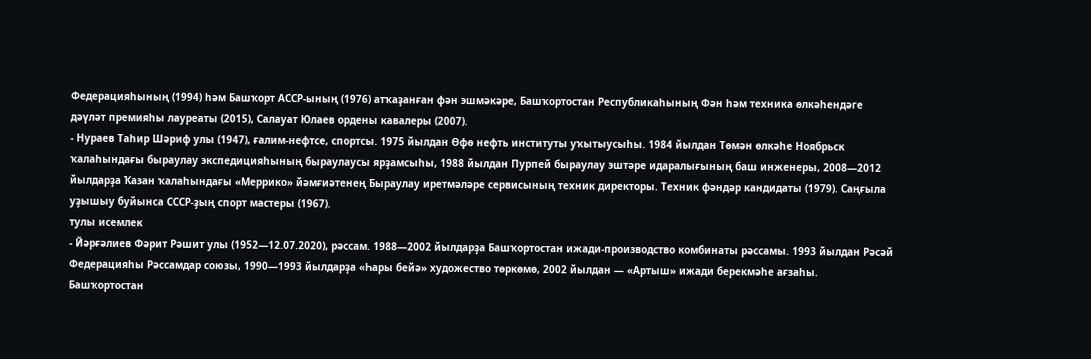Федерацияһының (1994) һәм Башҡорт АССР-ының (1976) атҡаҙанған фән эшмәкәре, Башҡортостан Республикаһының Фән һәм техника өлкәһендәге дәүләт премияһы лауреаты (2015), Салауат Юлаев ордены кавалеры (2007).
- Нураев Таһир Шәриф улы (1947), ғалим-нефтсе, спортсы. 1975 йылдан Өфө нефть институты уҡытыусыһы. 1984 йылдан Төмән өлкәһе Ноябрьск ҡалаһындағы быраулау экспедицияһының быраулаусы ярҙамсыһы, 1988 йылдан Пурпей быраулау эштәре идаралығының баш инженеры, 2008—2012 йылдарҙа Ҡазан ҡалаһындағы «Меррико» йәмғиәтенең Быраулау иретмәләре сервисының техник директоры. Техник фәндәр кандидаты (1979). Саңғыла уҙышыу буйынса СССР-ҙың спорт мастеры (1967).
тулы исемлек
- Йәрғәлиев Фәрит Рәшит улы (1952—12.07.2020), рәссам. 1988—2002 йылдарҙа Башҡортостан ижади-производство комбинаты рәссамы. 1993 йылдан Рәсәй Федерацияһы Рәссамдар союзы, 1990—1993 йылдарҙа «Һары бейә» художество төркөмө, 2002 йылдан — «Артыш» ижади берекмәһе ағзаһы. Башҡортостан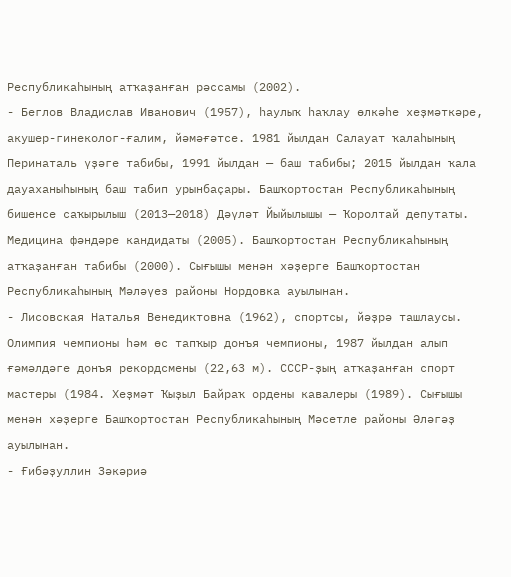Республикаһының атҡаҙанған рәссамы (2002).
- Беглов Владислав Иванович (1957), һаулыҡ һаҡлау өлкәһе хеҙмәткәре, акушер-гинеколог-ғалим, йәмәғәтсе. 1981 йылдан Салауат ҡалаһының Перинаталь үҙәге табибы, 1991 йылдан — баш табибы; 2015 йылдан ҡала дауаханыһының баш табип урынбаҫары. Башҡортостан Республикаһының бишенсе саҡырылыш (2013—2018) Дәүләт Йыйылышы — Ҡоролтай депутаты. Медицина фәндәре кандидаты (2005). Башҡортостан Республикаһының атҡаҙанған табибы (2000). Сығышы менән хәҙерге Башҡортостан Республикаһының Мәләүез районы Нордовка ауылынан.
- Лисовская Наталья Венедиктовна (1962), спортсы, йәҙрә ташлаусы. Олимпия чемпионы һәм өс тапҡыр донъя чемпионы, 1987 йылдан алып ғәмәлдәге донъя рекордсмены (22,63 м). СССР-ҙың атҡаҙанған спорт мастеры (1984. Хеҙмәт Ҡыҙыл Байраҡ ордены кавалеры (1989). Сығышы менән хәҙерге Башҡортостан Республикаһының Мәсетле районы Әләгәҙ ауылынан.
- Ғибәҙуллин Зәкәриә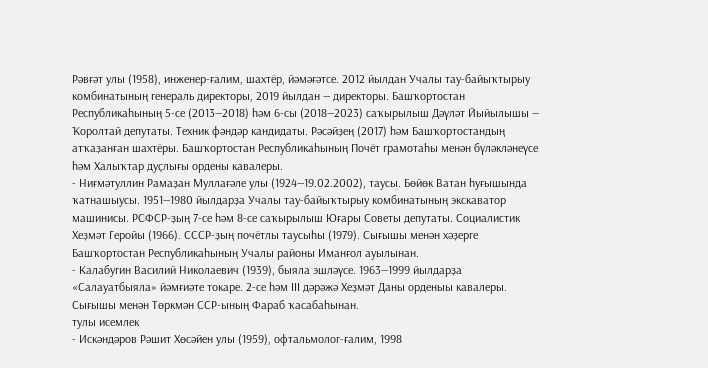Рәвғәт улы (1958), инженер-ғалим, шахтёр, йәмәғәтсе. 2012 йылдан Учалы тау-байыҡтырыу комбинатының генераль директоры, 2019 йылдан — директоры. Башҡортостан Республикаһының 5-се (2013—2018) һәм 6-сы (2018—2023) саҡырылыш Дәүләт Йыйылышы — Ҡоролтай депутаты. Техник фәндәр кандидаты. Рәсәйҙең (2017) һәм Башҡортостандың атҡаҙанған шахтёры. Башҡортостан Республикаһының Почёт грамотаһы менән бүләкләнеүсе һәм Халыҡтар дуҫлығы ордены кавалеры.
- Ниғмәтуллин Рамаҙан Муллағәле улы (1924—19.02.2002), таусы. Бөйөк Ватан һуғышында ҡатнашыусы. 1951—1980 йылдарҙа Учалы тау-байыҡтырыу комбинатының экскаватор машинисы. РСФСР-ҙың 7-се һәм 8-се саҡырылыш Юғары Советы депутаты. Социалистик Хеҙмәт Геройы (1966). СССР-ҙың почётлы таусыһы (1979). Сығышы менән хәҙерге Башҡортостан Республикаһының Учалы районы Иманғол ауылынан.
- Калабугин Василий Николаевич (1939), быяла эшләүсе. 1963—1999 йылдарҙа «Салауатбыяла» йәмғиәте токаре. 2-се һәм III дәрәжә Хеҙмәт Даны орденыы кавалеры. Сығышы менән Төркмән ССР-ының Фараб ҡасабаһынан.
тулы исемлек
- Искәндәров Рәшит Хөсәйен улы (1959), офтальмолог-ғалим, 1998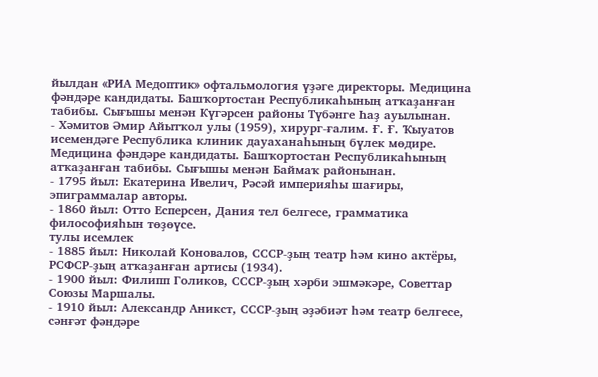йылдан «РИА Медоптик» офтальмология үҙәге директоры. Медицина фәндәре кандидаты. Башҡортостан Республикаһының атҡаҙанған табибы. Сығышы менән Күгәрсен районы Түбәнге Һаҙ ауылынан.
- Хәмитов Әмир Айытҡол улы (1959), хирург-ғалим. Ғ. Ғ. Ҡыуатов исемендәге Республика клиник дауаханаһының бүлек мөдире. Медицина фәндәре кандидаты. Башҡортостан Республикаһының атҡаҙанған табибы. Сығышы менән Баймаҡ районынан.
- 1795 йыл: Екатерина Ивелич, Рәсәй империяһы шағиры, эпиграммалар авторы.
- 1860 йыл: Отто Есперсен, Дания тел белгесе, грамматика философияһын төҙөүсе.
тулы исемлек
- 1885 йыл: Николай Коновалов, СССР-ҙың театр һәм кино актёры, РСФСР-ҙың атҡаҙанған артисы (1934).
- 1900 йыл: Филипп Голиков, СССР-ҙың хәрби эшмәкәре, Советтар Союзы Маршалы.
- 1910 йыл: Александр Аникст, СССР-ҙың әҙәбиәт һәм театр белгесе, сәнғәт фәндәре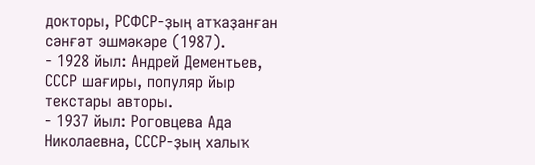докторы, РСФСР-ҙың атҡаҙанған сәнғәт эшмәкәре (1987).
- 1928 йыл: Андрей Дементьев, СССР шағиры, популяр йыр текстары авторы.
- 1937 йыл: Роговцева Ада Николаевна, СССР-ҙың халыҡ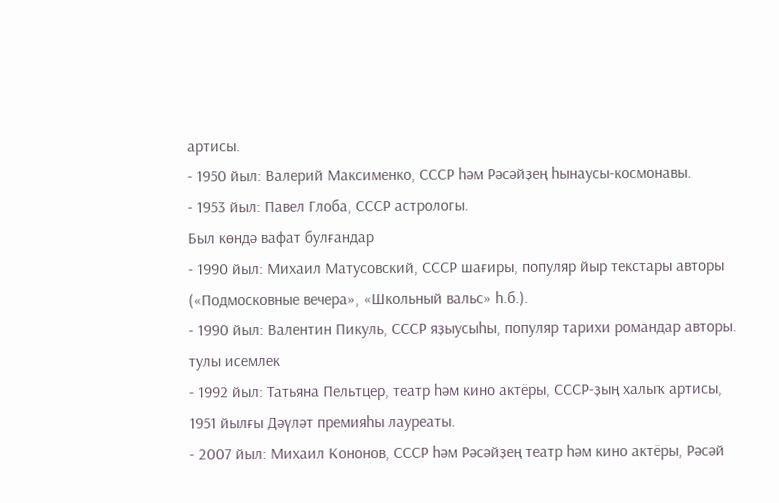артисы.
- 1950 йыл: Валерий Максименко, СССР һәм Рәсәйҙең һынаусы-космонавы.
- 1953 йыл: Павел Глоба, СССР астрологы.
Был көндә вафат булғандар
- 1990 йыл: Михаил Матусовский, СССР шағиры, популяр йыр текстары авторы («Подмосковные вечера», «Школьный вальс» һ.б.).
- 1990 йыл: Валентин Пикуль, СССР яҙыусыһы, популяр тарихи романдар авторы.
тулы исемлек
- 1992 йыл: Татьяна Пельтцер, театр һәм кино актёры, СССР-ҙың халыҡ артисы, 1951 йылғы Дәүләт премияһы лауреаты.
- 2007 йыл: Михаил Кононов, СССР һәм Рәсәйҙең театр һәм кино актёры, Рәсәй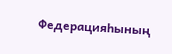Федерацияһының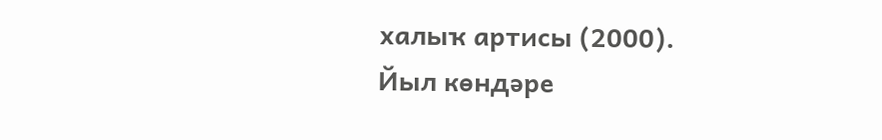халыҡ артисы (2000).
Йыл көндәре